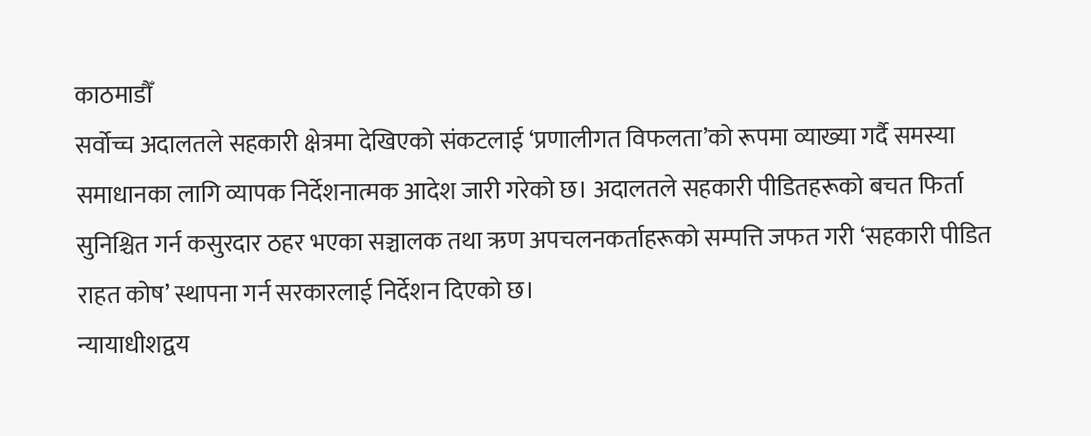काठमाडौँ
सर्वोच्च अदालतले सहकारी क्षेत्रमा देखिएको संकटलाई ‘प्रणालीगत विफलता’को रूपमा व्याख्या गर्दै समस्या समाधानका लागि व्यापक निर्देशनात्मक आदेश जारी गरेको छ। अदालतले सहकारी पीडितहरूको बचत फिर्ता सुनिश्चित गर्न कसुरदार ठहर भएका सञ्चालक तथा ऋण अपचलनकर्ताहरूको सम्पत्ति जफत गरी ‘सहकारी पीडित राहत कोष’ स्थापना गर्न सरकारलाई निर्देशन दिएको छ।
न्यायाधीशद्वय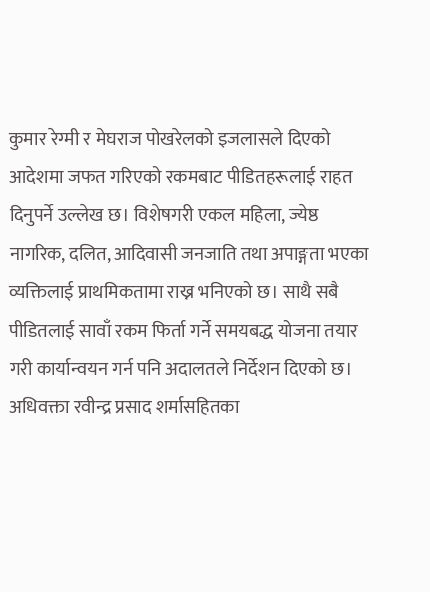कुमार रेग्मी र मेघराज पोखरेलको इजलासले दिएको आदेशमा जफत गरिएको रकमबाट पीडितहरूलाई राहत दिनुपर्ने उल्लेख छ। विशेषगरी एकल महिला, ज्येष्ठ नागरिक, दलित, आदिवासी जनजाति तथा अपाङ्गता भएका व्यक्तिलाई प्राथमिकतामा राख्न भनिएको छ। साथै सबै पीडितलाई सावाँ रकम फिर्ता गर्ने समयबद्ध योजना तयार गरी कार्यान्वयन गर्न पनि अदालतले निर्देशन दिएको छ।
अधिवक्ता रवीन्द्र प्रसाद शर्मासहितका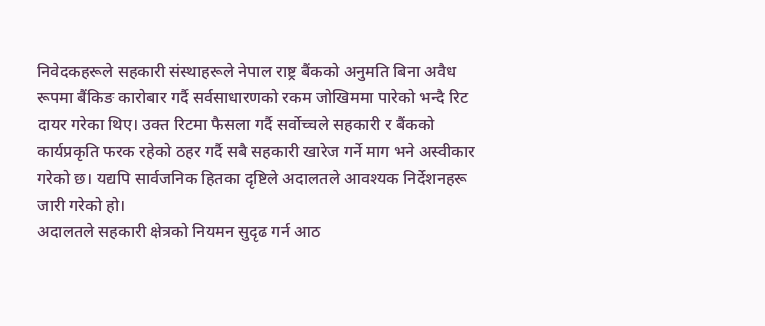निवेदकहरूले सहकारी संस्थाहरूले नेपाल राष्ट्र बैंकको अनुमति बिना अवैध रूपमा बैंकिङ कारोबार गर्दै सर्वसाधारणको रकम जोखिममा पारेको भन्दै रिट दायर गरेका थिए। उक्त रिटमा फैसला गर्दै सर्वोच्चले सहकारी र बैंकको कार्यप्रकृति फरक रहेको ठहर गर्दै सबै सहकारी खारेज गर्ने माग भने अस्वीकार गरेको छ। यद्यपि सार्वजनिक हितका दृष्टिले अदालतले आवश्यक निर्देशनहरू जारी गरेको हो।
अदालतले सहकारी क्षेत्रको नियमन सुदृढ गर्न आठ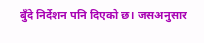बुँदे निर्देशन पनि दिएको छ। जसअनुसार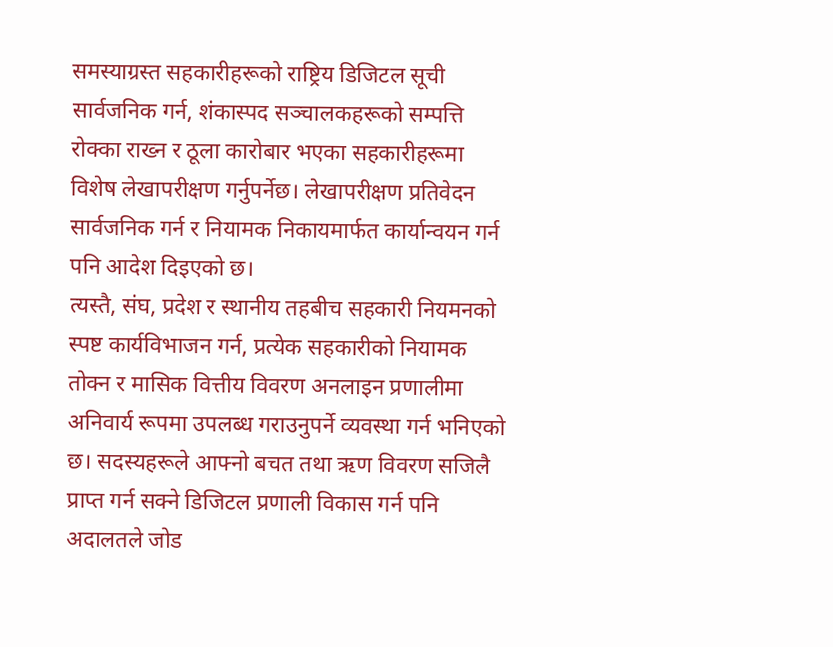समस्याग्रस्त सहकारीहरूको राष्ट्रिय डिजिटल सूची सार्वजनिक गर्न, शंकास्पद सञ्चालकहरूको सम्पत्ति रोक्का राख्न र ठूला कारोबार भएका सहकारीहरूमा विशेष लेखापरीक्षण गर्नुपर्नेछ। लेखापरीक्षण प्रतिवेदन सार्वजनिक गर्न र नियामक निकायमार्फत कार्यान्वयन गर्न पनि आदेश दिइएको छ।
त्यस्तै, संघ, प्रदेश र स्थानीय तहबीच सहकारी नियमनको स्पष्ट कार्यविभाजन गर्न, प्रत्येक सहकारीको नियामक तोक्न र मासिक वित्तीय विवरण अनलाइन प्रणालीमा अनिवार्य रूपमा उपलब्ध गराउनुपर्ने व्यवस्था गर्न भनिएको छ। सदस्यहरूले आफ्नो बचत तथा ऋण विवरण सजिलै प्राप्त गर्न सक्ने डिजिटल प्रणाली विकास गर्न पनि अदालतले जोड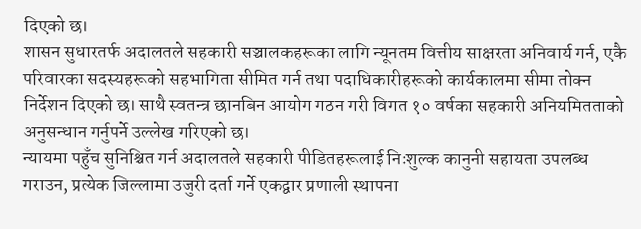दिएको छ।
शासन सुधारतर्फ अदालतले सहकारी सञ्चालकहरूका लागि न्यूनतम वित्तीय साक्षरता अनिवार्य गर्न, एकै परिवारका सदस्यहरूको सहभागिता सीमित गर्न तथा पदाधिकारीहरूको कार्यकालमा सीमा तोक्न निर्देशन दिएको छ। साथै स्वतन्त्र छानबिन आयोग गठन गरी विगत १० वर्षका सहकारी अनियमितताको अनुसन्धान गर्नुपर्ने उल्लेख गरिएको छ।
न्यायमा पहुँच सुनिश्चित गर्न अदालतले सहकारी पीडितहरूलाई निःशुल्क कानुनी सहायता उपलब्ध गराउन, प्रत्येक जिल्लामा उजुरी दर्ता गर्ने एकद्वार प्रणाली स्थापना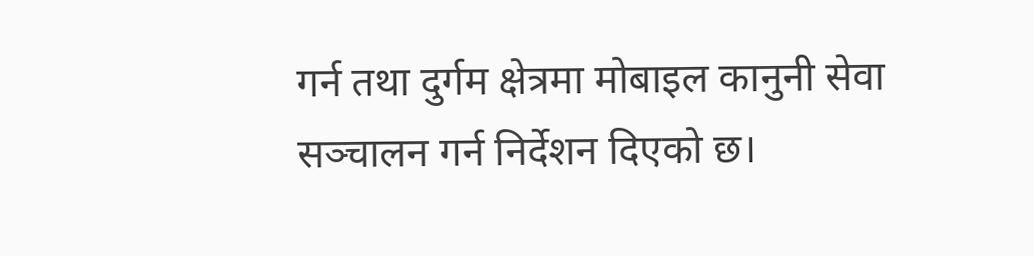गर्न तथा दुर्गम क्षेत्रमा मोबाइल कानुनी सेवा सञ्चालन गर्न निर्देशन दिएको छ।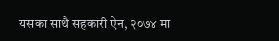यसका साथै सहकारी ऐन, २०७४ मा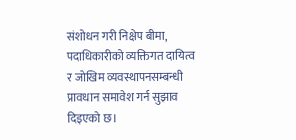संशोधन गरी निक्षेप बीमा, पदाधिकारीको व्यक्तिगत दायित्व र जोखिम व्यवस्थापनसम्बन्धी प्रावधान समावेश गर्न सुझाव दिइएको छ।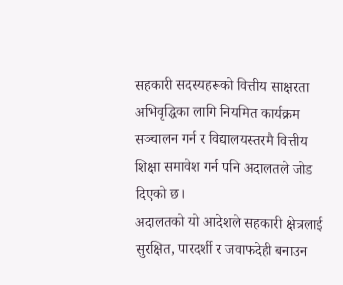सहकारी सदस्यहरूको वित्तीय साक्षरता अभिवृद्धिका लागि नियमित कार्यक्रम सञ्चालन गर्न र विद्यालयस्तरमै वित्तीय शिक्षा समावेश गर्न पनि अदालतले जोड दिएको छ।
अदालतको यो आदेशले सहकारी क्षेत्रलाई सुरक्षित, पारदर्शी र जवाफदेही बनाउन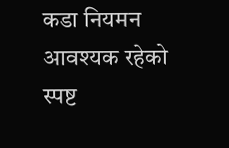कडा नियमन आवश्यक रहेको स्पष्ट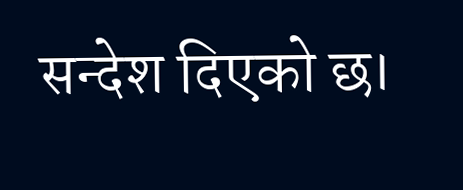सन्देश दिएको छ।